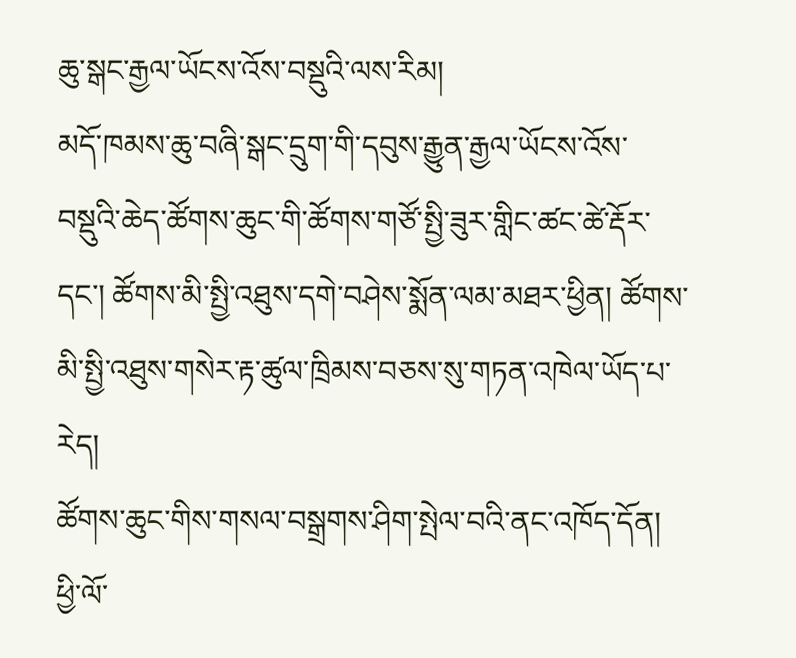ཆུ་སྒང་རྒྱལ་ཡོངས་འོས་བསྡུའི་ལས་རིམ།
མདོ་ཁམས་ཆུ་བཞི་སྒང་དྲུག་གི་དབུས་རྒྱུན་རྒྱལ་ཡོངས་འོས་བསྡུའི་ཆེད་ཚོགས་ཆུང་གི་ཚོགས་གཙོ་སྤྱི་ཟུར་གླིང་ཚང་ཚེ་རྡོར་དང་། ཚོགས་མི་སྤྱི་འཐུས་དགེ་བཤེས་སྨོན་ལམ་མཐར་ཕྱིན། ཚོགས་མི་སྤྱི་འཐུས་གསེར་རྟ་ཚུལ་ཁྲིམས་བཅས་སུ་གཏན་འཁེལ་ཡོད་པ་རེད།
ཚོགས་ཆུང་གིས་གསལ་བསྒྲགས་ཤིག་སྤེལ་བའི་ནང་འཁོད་དོན། ཕྱི་ལོ་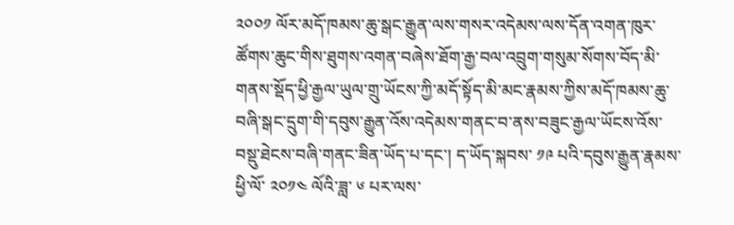༢༠༠༡ ལོར་མདོ་ཁམས་ཆུ་སྒང་རྒྱུན་ལས་གསར་འདེམས་ལས་དོན་འགན་ཁུར་ཚོགས་ཆུང་གིས་ཐུགས་འགན་བཞེས་ཐོག་རྒྱ་བལ་འབྲུག་གསུམ་སོགས་བོད་མི་གནས་སྡོད་ཕྱི་རྒྱལ་ཡུལ་གྲུ་ཡོངས་ཀྱི་མདོ་སྟོད་མི་མང་རྣམས་ཀྱིས་མདོ་ཁམས་ཆུ་བཞི་སྒང་དྲུག་གི་དབུས་རྒྱུན་འོས་འདེམས་གནང་བ་ནས་བཟུང་རྒྱལ་ཡོངས་འོས་བསྡུ་ཐེངས་བཞི་གནང་ཟིན་ཡོད་པ་དང་། ད་ཡོད་སྐབས་ ༡༩ པའི་དབུས་རྒྱུན་རྣམས་ཕྱི་ལོ་ ༢༠༡༤ ལོའི་ཟླ་ ༦ པར་ལས་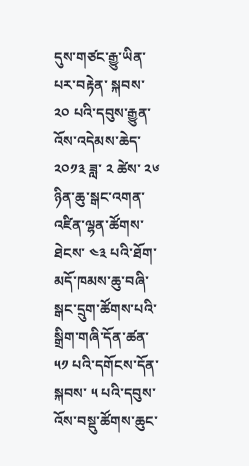དུས་གཙང་རྒྱུ་ཡིན་པར་བརྟེན་ སྐབས་ ༢༠ པའི་དབུས་རྒྱུན་འོས་འདེམས་ཆེད་ ༢༠༡༣ ཟླ་ ༢ ཚེས་ ༢༦ ཉིན་ཆུ་སྒང་འགན་འཛིན་ལྷན་ཚོགས་ཐེངས་ ༤༣ པའི་ཐོག་མདོ་ཁམས་ཆུ་བཞི་སྒང་དྲུག་ཚོགས་པའི་སྒྲིག་གཞི་དོན་ཚན་ ༥༡ པའི་དགོངས་དོན་སྐབས་ ༥ པའི་དབུས་འོས་བསྡུ་ཚོགས་ཆུང་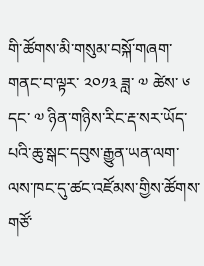གི་ཚོགས་མི་གསུམ་བསྐོ་གཞག་གནང་བ་ལྟར་ ༢༠༡༣ ཟླ་ ༧ ཚེས་ ༦ དང་ ༧ ཉིན་གཉིས་རིང་རྡ་སར་ཡོད་པའི་ཆུ་སྒང་དབུས་རྒྱུན་ཡན་ལག་ལས་ཁང་དུ་ཚང་འཛོམས་གྱིས་ཚོགས་གཙོ་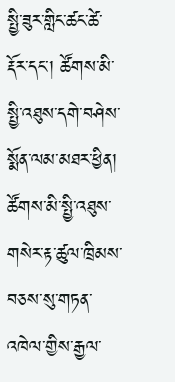སྤྱི་ཟུར་གླིང་ཚང་ཚེ་རྡོར་དང་། ཚོགས་མི་སྤྱི་འཐུས་དགེ་བཤེས་སྨོན་ལམ་མཐར་ཕྱིན། ཚོགས་མི་སྤྱི་འཐུས་གསེར་རྟ་ཚུལ་ཁྲིམས་བཅས་སུ་གཏན་འཁེལ་གྱིས་རྒྱལ་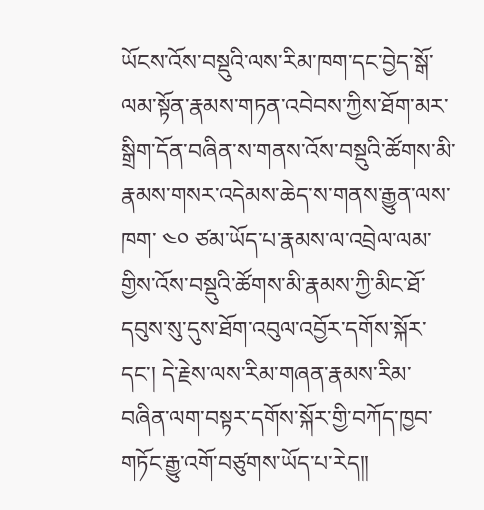ཡོངས་འོས་བསྡུའི་ལས་རིམ་ཁག་དང་བྱེད་སྒོ་ལམ་སྟོན་རྣམས་གཏན་འབེབས་ཀྱིས་ཐོག་མར་སྒྲིག་དོན་བཞིན་ས་གནས་འོས་བསྡུའི་ཚོགས་མི་རྣམས་གསར་འདེམས་ཆེད་ས་གནས་རྒྱུན་ལས་ཁག་ ༤༠ ཙམ་ཡོད་པ་རྣམས་ལ་འབྲེལ་ལམ་གྱིས་འོས་བསྡུའི་ཚོགས་མི་རྣམས་ཀྱི་མིང་ཐོ་དབུས་སུ་དུས་ཐོག་འབུལ་འབྱོར་དགོས་སྐོར་དང་། དེ་རྗེས་ལས་རིམ་གཞན་རྣམས་རིམ་བཞིན་ལག་བསྟར་དགོས་སྐོར་གྱི་བཀོད་ཁྱབ་གཏོང་རྒྱུ་འགོ་བཙུགས་ཡོད་པ་རེད།།